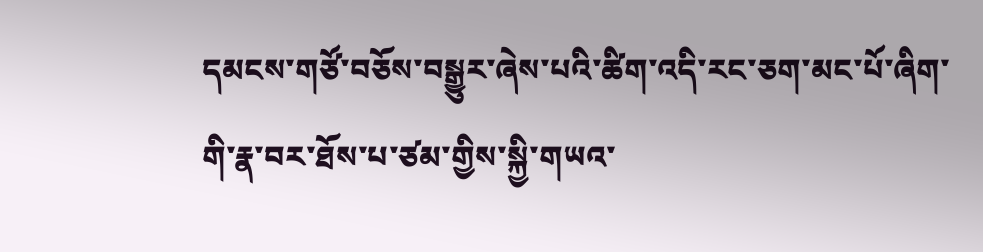དམངས་གཙོ་བཅོས་བསྒྱུར་ཞེས་པའི་ཚིག་འདི་རང་ཅག་མང་པོ་ཞིག་གི་རྣ་བར་ཐོས་པ་ཙམ་གྱིས་སྐྱི་གཡའ་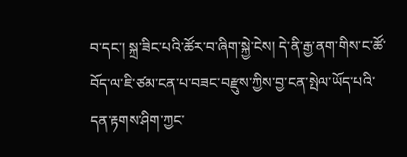བ་དང་། སྐྲ་ཟིང་པའི་ཚོར་བ་ཞིག་སྐྱེ་ངེས། དེ་ནི་རྒྱ་ནག་གིས་ང་ཚོ་བོད་ལ་ཇི་ཙམ་ངན་པ་བཟང་བརྫུས་ཀྱིས་བྱ་ངན་སྤེལ་ཡོད་པའི་དན་རྟགས་ཤིག་ཀྱང་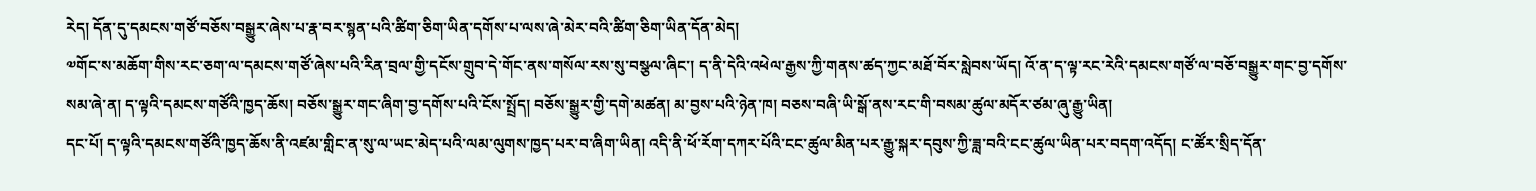རེད། དོན་དུ་དམངས་གཙོ་བཅོས་བསྒྱུར་ཞེས་པ་རྣ་བར་སྙན་པའི་ཚིག་ཅིག་ཡིན་དགོས་པ་ལས་ཞེ་མེར་བའི་ཚིག་ཅིག་ཡིན་དོན་མེད།
༧གོང་ས་མཆོག་གིས་རང་ཅག་ལ་དམངས་གཙོ་ཞེས་པའི་རིན་བྲལ་གྱི་དངོས་གྲུབ་དེ་གོང་ནས་གསོལ་རས་སུ་བསྩལ་ཞིང་། ད་ནི་དེའི་འཕེལ་རྒྱས་ཀྱི་གནས་ཚད་ཀྱང་མཐོ་བོར་སླེབས་ཡོད། འོ་ན་ད་ལྟ་རང་རེའི་དམངས་གཙོ་ལ་བཅོ་བསྒྱུར་གང་བྱ་དགོས་སམ་ཞེ་ན། ད་ལྟའི་དམངས་གཙོའི་ཁྱད་ཆོས། བཅོས་སྒྱུར་གང་ཞིག་བྱ་དགོས་པའི་ངོས་སྤྲོད། བཅོས་སྒྱུར་གྱི་དགེ་མཚན། མ་བྱས་པའི་ཉེན་ཁ། བཅས་བཞི་ཡི་སྒོ་ནས་རང་གི་བསམ་ཚུལ་མདོར་ཙམ་ཞུ་རྒྱུ་ཡིན།
དང་པོ། ད་ལྟའི་དམངས་གཙོའི་ཁྱད་ཆོས་ནི་འཛམ་གླིང་ན་སུ་ལ་ཡང་མེད་པའི་ལམ་ལུགས་ཁྱད་པར་བ་ཞིག་ཡིན། འདི་ནི་ཕོ་རོག་དཀར་པོའི་ངང་ཚུལ་མིན་པར་རྒྱུ་སྐར་དབུས་ཀྱི་ཟླ་བའི་ངང་ཚུལ་ཡིན་པར་བདག་འདོད། ང་ཚོར་སྲིད་དོན་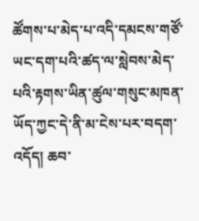ཚོགས་པ་མེད་པ་འདི་དམངས་གཙོ་ཡང་དག་པའི་ཚད་ལ་སླེབས་མེད་པའི་རྟགས་ཡིན་ཚུལ་གསུང་མཁན་ཡོད་ཀྱང་དེ་ནི་མ་ངེས་པར་བདག་འདོད། ཆབ་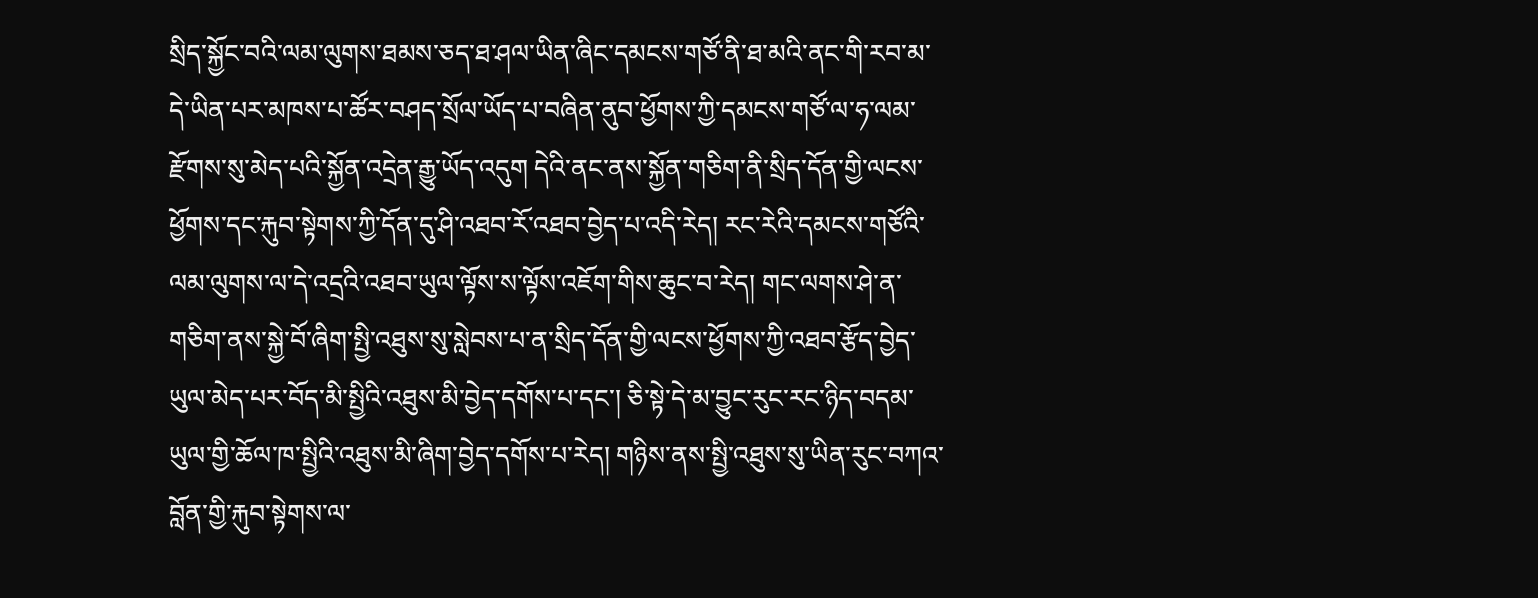སྲིད་སྐྱོང་བའི་ལམ་ལུགས་ཐམས་ཅད་ཐ་ཤལ་ཡིན་ཞིང་དམངས་གཙོ་ནི་ཐ་མའི་ནང་གི་རབ་མ་དེ་ཡིན་པར་མཁས་པ་ཚོར་བཤད་སྲོལ་ཡོད་པ་བཞིན་ནུབ་ཕྱོགས་ཀྱི་དམངས་གཙོ་ལ་ཧ་ལམ་རྫོགས་སུ་མེད་པའི་སྐྱོན་འདྲེན་རྒྱུ་ཡོད་འདུག དེའི་ནང་ནས་སྐྱོན་གཅིག་ནི་སྲིད་དོན་གྱི་ལངས་ཕྱོགས་དང་རྐུབ་སྟེགས་ཀྱི་དོན་དུ་ཤི་འཐབ་རོ་འཐབ་བྱེད་པ་འདི་རེད། རང་རེའི་དམངས་གཙོའི་ལམ་ལུགས་ལ་དེ་འདྲའི་འཐབ་ཡུལ་ལྟོས་ས་ལྟོས་འཇོག་གིས་ཆུང་བ་རེད། གང་ལགས་ཤེ་ན་གཅིག་ནས་སྐྱེ་བོ་ཞིག་སྤྱི་འཐུས་སུ་སླེབས་པ་ན་སྲིད་དོན་གྱི་ལངས་ཕྱོགས་ཀྱི་འཐབ་རྩོད་བྱེད་ཡུལ་མེད་པར་བོད་མི་སྤྱིའི་འཐུས་མི་བྱེད་དགོས་པ་དང་། ཅི་སྟེ་དེ་མ་བྱུང་རུང་རང་ཉིད་བདམ་ཡུལ་གྱི་ཆོལ་ཁ་སྤྱིའི་འཐུས་མི་ཞིག་བྱེད་དགོས་པ་རེད། གཉིས་ནས་སྤྱི་འཐུས་སུ་ཡིན་རུང་བཀའ་བློན་གྱི་རྐུབ་སྟེགས་ལ་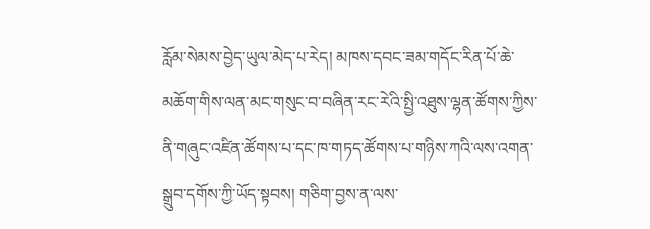རློམ་སེམས་བྱེད་ཡུལ་མེད་པ་རེད། མཁས་དབང་ཟམ་གདོང་རིན་པོ་ཆེ་མཆོག་གིས་ལན་མང་གསུང་བ་བཞིན་རང་རེའི་སྤྱི་འཐུས་ལྷན་ཚོགས་ཀྱིས་ནི་གཞུང་འཛིན་ཚོགས་པ་དང་ཁ་གཏད་ཚོགས་པ་གཉིས་ཀའི་ལས་འགན་སྒྲུབ་དགོས་ཀྱི་ཡོད་སྟབས། གཅིག་བྱས་ན་ལས་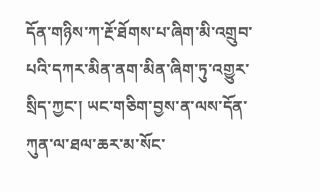དོན་གཉིས་ཀ་རྔོ་ཐོགས་པ་ཞིག་མི་འགྲུབ་པའི་དཀར་མིན་ནག་མིན་ཞིག་ཏུ་འགྱུར་སྲིད་ཀྱང་། ཡང་གཅིག་བྱས་ན་ལས་དོན་ཀུན་ལ་ཐལ་ཆར་མ་སོང་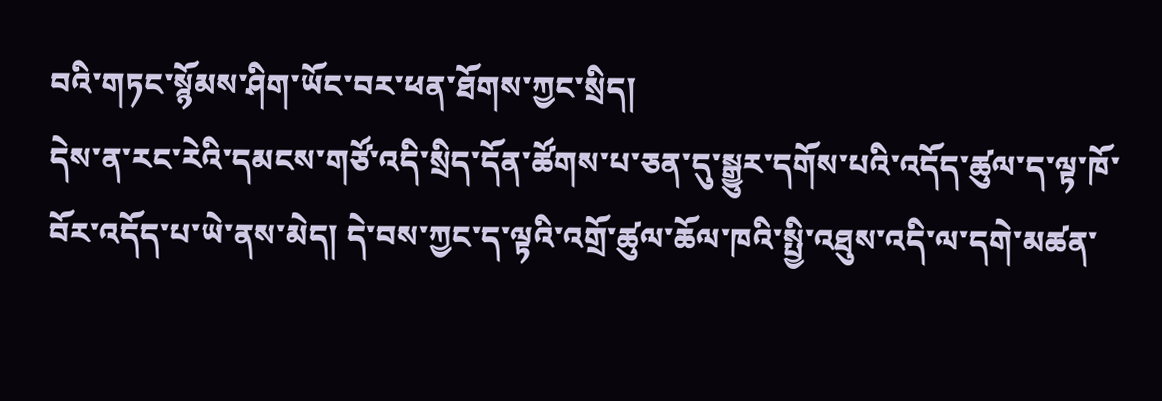བའི་གཏང་སྙོམས་ཤིག་ཡོང་བར་ཕན་ཐོགས་ཀྱང་སྲིད།
དེས་ན་རང་རེའི་དམངས་གཙོ་འདི་སྲིད་དོན་ཚོགས་པ་ཅན་དུ་སྒྱུར་དགོས་པའི་འདོད་ཚུལ་ད་ལྟ་ཁོ་བོར་འདོད་པ་ཡེ་ནས་མེད། དེ་བས་ཀྱང་ད་ལྟའི་འགྲོ་ཚུལ་ཆོལ་ཁའི་སྤྱི་འཐུས་འདི་ལ་དགེ་མཚན་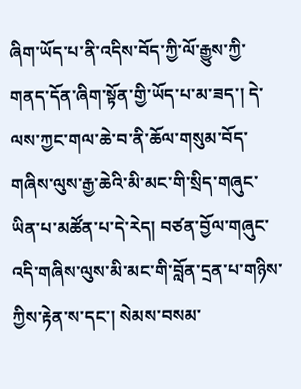ཞིག་ཡོད་པ་ནི་འདིས་བོད་ཀྱི་ལོ་རྒྱུས་ཀྱི་གནད་དོན་ཞིག་སྟོན་གྱི་ཡོད་པ་མ་ཟད་། དེ་ལས་ཀྱང་གལ་ཆེ་བ་ནི་ཆོལ་གསུམ་བོད་གཞིས་ལུས་རྒྱ་ཆེའི་མི་མང་གི་སྲིད་གཞུང་ཡིན་པ་མཚོན་པ་དེ་རེད། བཙན་བྱོལ་གཞུང་འདི་གཞིས་ལུས་མི་མང་གི་བློན་དྲན་པ་གཉིས་ཀྱིས་རྟེན་ས་དང་། སེམས་བསམ་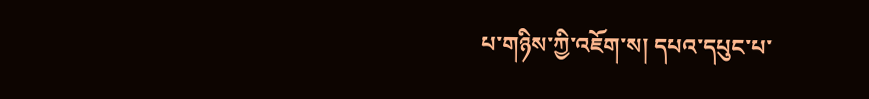པ་གཉིས་ཀྱི་འཇོག་ས། དཔའ་དཔུང་པ་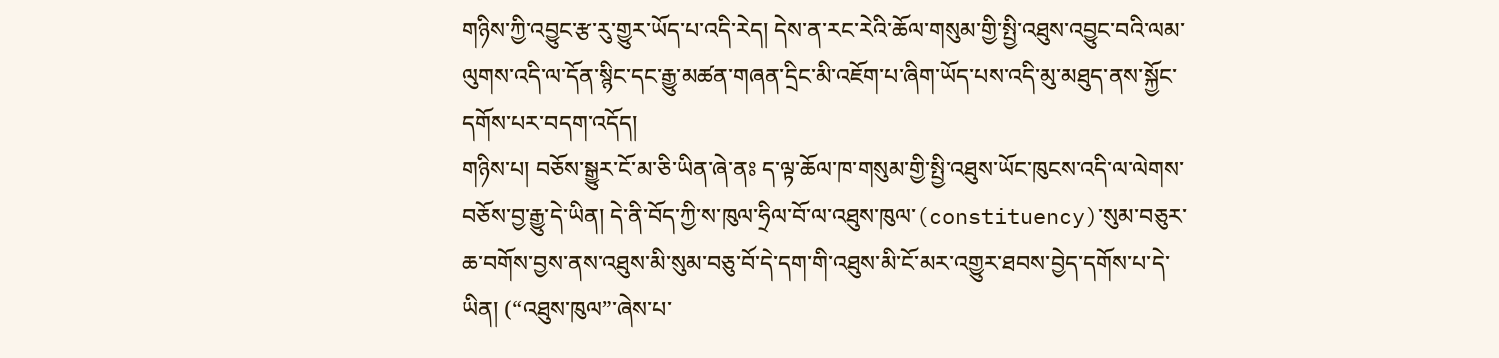གཉིས་ཀྱི་འབྱུང་རྩ་རུ་གྱུར་ཡོད་པ་འདི་རེད། དེས་ན་རང་རེའི་ཆོལ་གསུམ་གྱི་སྤྱི་འཐུས་འབྱུང་བའི་ལམ་ལུགས་འདི་ལ་དོན་སྙིང་དང་རྒྱུ་མཚན་གཞན་དྲིང་མི་འཇོག་པ་ཞིག་ཡོད་པས་འདི་མུ་མཐུད་ནས་སྐྱོང་དགོས་པར་བདག་འདོད།
གཉིས་པ། བཅོས་སྒྱུར་ངོ་མ་ཅི་ཡིན་ཞེ་ནཿ ད་ལྟ་ཆོལ་ཁ་གསུམ་གྱི་སྤྱི་འཐུས་ཡོང་ཁུངས་འདི་ལ་ལེགས་བཅོས་བྱ་རྒྱུ་དེ་ཡིན། དེ་ནི་བོད་ཀྱི་ས་ཁུལ་ཧྲིལ་བོ་ལ་འཐུས་ཁུལ་(constituency)་སུམ་བཅུར་ཆ་བགོས་བྱས་ནས་འཐུས་མི་སུམ་བཅུ་བོ་དེ་དག་གི་འཐུས་མི་ངོ་མར་འགྱུར་ཐབས་བྱེད་དགོས་པ་དེ་ཡིན། (“འཐུས་ཁུལ”་ཞེས་པ་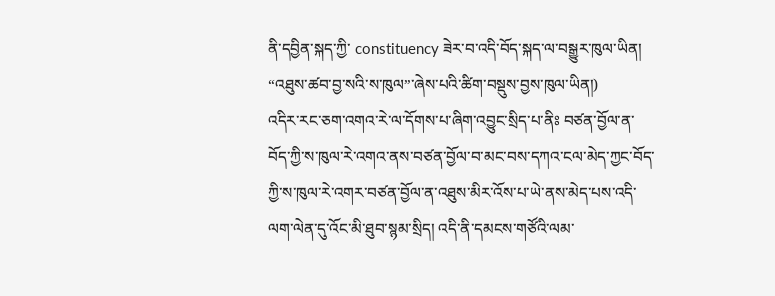ནི་དབྱིན་སྐད་ཀྱི་ constituency ཟེར་བ་འདི་བོད་སྐད་ལ་བསྒྱུར་ཁུལ་ཡིན། “འཐུས་ཚབ་བྱ་སའི་ས་ཁུལ”་ཞེས་པའི་ཚིག་བསྡུས་བྱས་ཁུལ་ཡིན།)
འདིར་རང་ཅག་འགའ་རེ་ལ་དོགས་པ་ཞིག་འབྱུང་སྲིད་པ་ནིཿ བཙན་བྱོལ་ན་བོད་ཀྱི་ས་ཁུལ་རེ་འགའ་ནས་བཙན་བྱོལ་བ་མང་བས་དཀའ་ངལ་མེད་ཀྱང་བོད་ཀྱི་ས་ཁུལ་རེ་འགར་བཙན་བྱོལ་ན་འཐུས་མིར་འོས་པ་ཡེ་ནས་མེད་པས་འདི་ལག་ལེན་དུ་འོང་མི་ཐུབ་སྙམ་སྲིད། འདི་ནི་དམངས་གཙོའི་ལམ་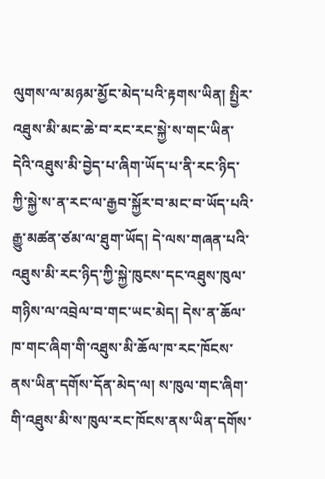ལུགས་ལ་མཉམ་མྱོང་མེད་པའི་རྟགས་ཡིན། སྤྱིར་འཐུས་མི་མང་ཆེ་བ་རང་རང་སྐྱེ་ས་གང་ཡིན་དེའི་འཐུས་མི་བྱེད་པ་ཞིག་ཡོད་པ་ནི་རང་ཉིད་ཀྱི་སྐྱེ་ས་ན་རང་ལ་རྒྱབ་སྐྱོར་བ་མང་བ་ཡོད་པའི་རྒྱུ་མཚན་ཙམ་ལ་ཐུག་ཡོད། དེ་ལས་གཞན་པའི་འཐུས་མི་རང་ཉིད་ཀྱི་སྐྱེ་ཁུངས་དང་འཐུས་ཁུལ་གཉིས་ལ་འབྲེལ་བ་གང་ཡང་མེད། དེས་ན་ཆོལ་ཁ་གང་ཞིག་གི་འཐུས་མི་ཆོལ་ཁ་རང་ཁོངས་ནས་ཡིན་དགོས་དོན་མེད་ལ། ས་ཁུལ་གང་ཞིག་གི་འཐུས་མི་ས་ཁུལ་རང་ཁོངས་ནས་ཡིན་དགོས་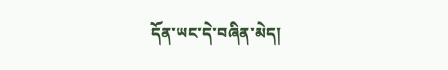དོན་ཡང་དེ་བཞིན་མེད།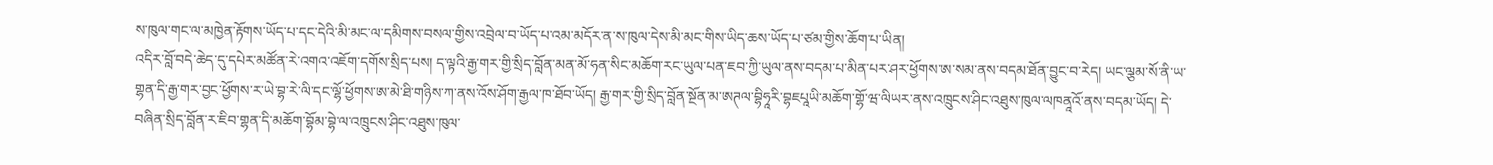ས་ཁུལ་གང་ལ་མཁྱེན་རྟོགས་ཡོད་པ་དང་དེའི་མི་མང་ལ་དམིགས་བསལ་གྱིས་འབྲེལ་བ་ཡོད་པ་འམ་མདོར་ན་ས་ཁུལ་དེས་མི་མང་གིས་ཡིད་ཆས་ཡོད་པ་ཙམ་གྱིས་ཆོག་པ་ཡིན།
འདིར་བློ་བདེ་ཆེད་དུ་དཔེར་མཚོན་རེ་འགའ་འཇོག་དགོས་སྲིད་པས། ད་ལྟའི་རྒྱ་གར་གྱི་སྲིད་བློན་མན་མོ་ཧན་སིང་མཆོག་རང་ཡུལ་པན་ཇབ་ཀྱི་ཡུལ་ནས་བདམ་པ་མིན་པར་ཤར་ཕྱོགས་ཨ་སམ་ནས་བདམ་ཐོན་བྱུང་བ་རེད། ཡང་ལྕམ་སོ་ནི་ཡ་གྷན་དི་རྒྱ་གར་བྱང་ཕྱོགས་ར་ཡེ་བྷ་རེ་ལི་དང་ལྷོ་ཕྱོགས་ཨ་མེ་ཐི་གཉིས་ཀ་ནས་འོས་ཤོག་རྒྱལ་ཁ་ཐོབ་ཡོད། རྒྱ་གར་གྱི་སྲིད་བློན་སྔོན་མ་ཨཊལ་བྷིཧཱརི་བྷཇཔཱཡི་མཆོག་གྷོ་ཝ་ལིཡར་ནས་འཁྲུངས་ཤིང་འཐུས་ཁུལ་ལཁནཱའོ་ནས་བདམ་ཡོད། དེ་བཞིན་སྲིད་བློན་ར་ཇིབ་གྷན་དི་མཆོག་བྷོམ་བྷེ་ལ་འཁྲུངས་ཤིང་འཐུས་ཁུལ་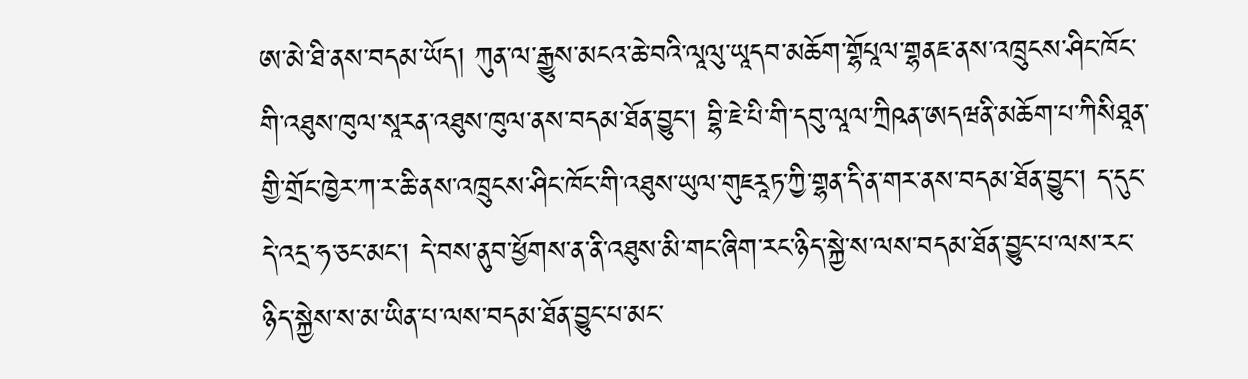ཨ་མེ་ཐི་ནས་བདམ་ཡོད། ཀུན་ལ་རྒྱུས་མངའ་ཆེ་བའི་ལཱལུ་ཡཱདབ་མཆོག་གྷོཔཱལ་གྷནཇ་ནས་འཁྲུངས་ཤིང་ཁོང་གི་འཐུས་ཁུལ་སཱརན་འཐུས་ཁུལ་ནས་བདམ་ཐོན་བྱུང་། བྷི་ཇེ་པི་གི་དབུ་ལཱལ་ཀྲིཥན་ཨདཝནི་མཆོག་པ་ཀིསིཐཱན་གྱི་གྲོང་ཁྱེར་ཀ་ར་ཆི་ནས་འཁྲུངས་ཤིང་ཁོང་གི་འཐུས་ཡུལ་གུཇརཱཏ་ཀྱི་གྷན་དི་ན་གར་ནས་བདམ་ཐོན་བྱུང་། ད་དུང་དེ་འདྲ་ཧ་ཅང་མང་། དེ་བས་ནུབ་ཕྱོགས་ན་ནི་འཐུས་མི་གང་ཞིག་རང་ཉིད་སྐྱེ་ས་ལས་བདམ་ཐོན་བྱུང་པ་ལས་རང་ཉིད་སྐྱེས་ས་མ་ཡིན་པ་ལས་བདམ་ཐོན་བྱུང་པ་མང་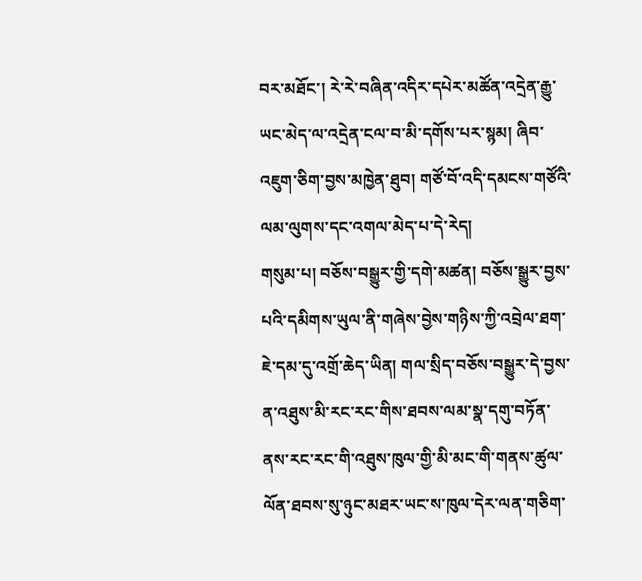བར་མཐོང་། རེ་རེ་བཞིན་འདིར་དཔེར་མཚོན་འདྲེན་རྒྱུ་ཡང་མེད་ལ་འདྲེན་ངལ་བ་མི་དགོས་པར་སྙམ། ཞིབ་འཇུག་ཅིག་བྱས་མཁྱེན་ཐུབ། གཙོ་བོ་འདི་དམངས་གཙོའི་ལམ་ལུགས་དང་འགལ་མེད་པ་དེ་རེད།
གསུམ་པ། བཅོས་བསྒྱུར་གྱི་དགེ་མཚན། བཅོས་སྒྱུར་བྱས་པའི་དམིགས་ཡུལ་ནི་གཞེས་བྱེས་གཉིས་ཀྱི་འབྲེལ་ཐག་ཇེ་དམ་དུ་འགྲོ་ཆེད་ཡིན། གལ་སྲིད་བཅོས་བསྒྱུར་དེ་བྱས་ན་འཐུས་མི་རང་རང་གིས་ཐབས་ལམ་སྣ་དགུ་བཏོན་ནས་རང་རང་གི་འཐུས་ཁུལ་གྱི་མི་མང་གི་གནས་ཚུལ་ལོན་ཐབས་སུ་ཉུང་མཐར་ཡང་ས་ཁུལ་དེར་ལན་གཅིག་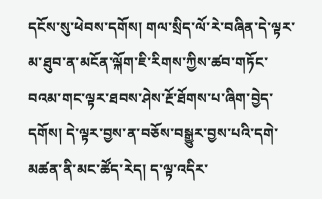དངོས་སུ་ཕེབས་དགོས། གལ་སྲིད་ལོ་རེ་བཞིན་དེ་ལྟར་མ་ཐུབ་ན་མངོན་ལྐོག་ཇི་རིགས་ཀྱིས་ཚབ་གཏོང་བའམ་གང་ལྟར་ཐབས་ཤེས་རྔོ་ཐོགས་པ་ཞིག་བྱེད་དགོས། དེ་ལྟར་བྱས་ན་བཅོས་བསྒྱུར་བྱས་པའི་དགེ་མཚན་ནི་མང་ཚོད་རེད། ད་ལྟ་འདིར་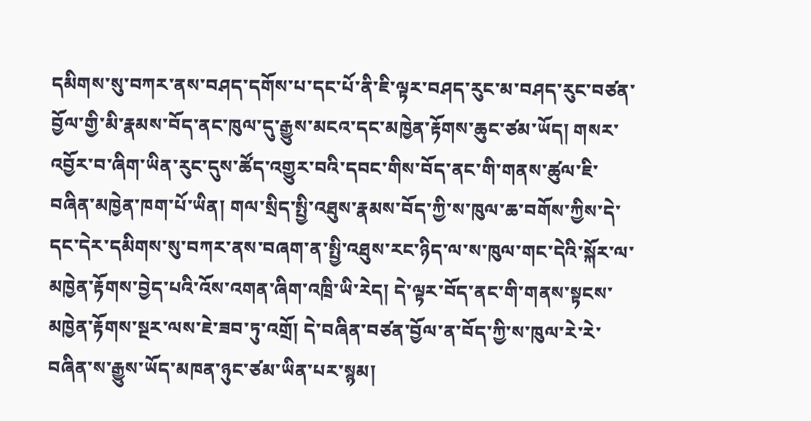དམིགས་སུ་བཀར་ནས་བཤད་དགོས་པ་དང་པོ་ནི་ཇི་ལྟར་བཤད་རུང་མ་བཤད་རུང་བཙན་བྱོལ་གྱི་མི་རྣམས་བོད་ནང་ཁུལ་དུ་རྒྱུས་མངའ་དང་མཁྱེན་རྟོགས་ཆུང་ཙམ་ཡོད། གསར་འབྱོར་བ་ཞིག་ཡིན་རུང་དུས་ཚོད་འགྱུར་བའི་དབང་གིས་བོད་ནང་གི་གནས་ཚུལ་ཇི་བཞིན་མཁྱེན་ཁག་པོ་ཡིན། གལ་སྲིད་སྤྱི་འཐུས་རྣམས་བོད་ཀྱི་ས་ཁུལ་ཆ་བགོས་ཀྱིས་དེ་དང་དེར་དམིགས་སུ་བཀར་ནས་བཞག་ན་སྤྱི་འཐུས་རང་ཉིད་ལ་ས་ཁུལ་གང་དེའི་སྐོར་ལ་མཁྱེན་རྟོགས་བྱེད་པའི་འོས་འགན་ཞིག་འཁྲི་ཡི་རེད། དེ་ལྟར་བོད་ནང་གི་གནས་སྟངས་མཁྱེན་རྟོགས་སྔར་ལས་ཇེ་ཟབ་ཏུ་འགྲོ། དེ་བཞིན་བཙན་བྱོལ་ན་བོད་ཀྱི་ས་ཁུལ་རེ་རེ་བཞིན་ས་རྒྱུས་ཡོད་མཁན་ཉུང་ཙམ་ཡིན་པར་སྙམ།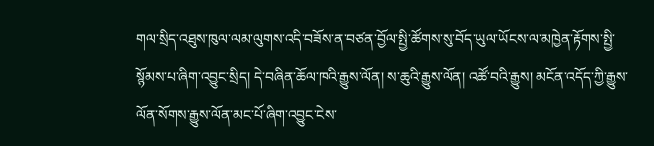གལ་སྲིད་འཐུས་ཁུལ་ལམ་ལུགས་འདི་བཟོས་ན་བཙན་བྱོལ་སྤྱི་ཚོགས་སུ་བོད་ཡུལ་ཡོངས་ལ་མཁྱེན་རྟོགས་སྤྱི་སྙོམས་པ་ཞིག་འབྱུང་སྲིད། དེ་བཞིན་ཆོལ་ཁའི་རྒྱུས་ལོན། ས་ཆུའི་རྒྱུས་ལོན། འཚོ་བའི་རྒྱུས། མངོན་འདོད་ཀྱི་རྒྱུས་ལོན་སོགས་རྒྱུས་ལོན་མང་པོ་ཞིག་འབྱུང་ངེས་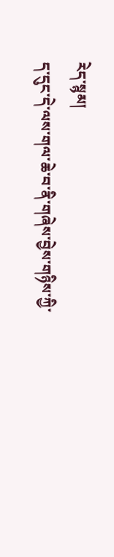རེད་སྙམ།
ད་དུང་དེ་ལས་གལ་ཆེ་བ་ནི་གཞེས་བྱེས་གཉིས་ཀྱི་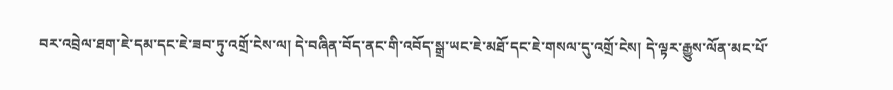བར་འབྲེལ་ཐག་ཇེ་དམ་དང་ཇེ་ཟབ་ཏུ་འགྲོ་ངེས་ལ། དེ་བཞིན་བོད་ནང་གི་འབོད་སྒྲ་ཡང་ཇེ་མཐོ་དང་ཇེ་གསལ་དུ་འགྲོ་ངེས། དེ་ལྟར་རྒྱུས་ལོན་མང་པོ་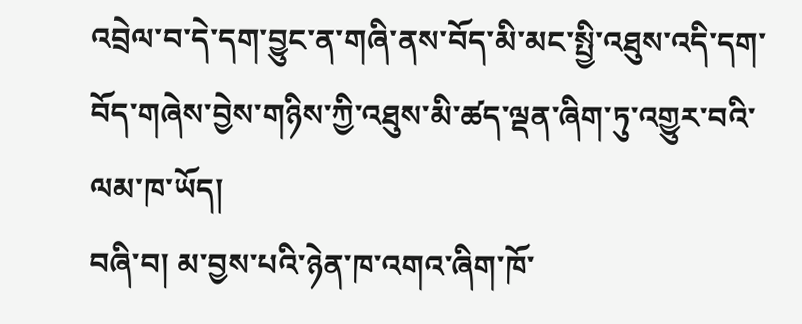འབྲེལ་བ་དེ་དག་བྱུང་ན་གཞི་ནས་བོད་མི་མང་སྤྱི་འཐུས་འདི་དག་བོད་གཞེས་བྱེས་གཉིས་ཀྱི་འཐུས་མི་ཚད་ལྡན་ཞིག་ཏུ་འགྱུར་བའི་ལམ་ཁ་ཡོད།
བཞི་བ། མ་བྱས་པའི་ཉེན་ཁ་འགའ་ཞིག་ཁོ་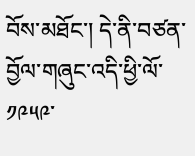བོས་མཐོང་། དེ་ནི་བཙན་བྱོལ་གཞུང་འདི་ཕྱི་ལོ་༡༩༥༩་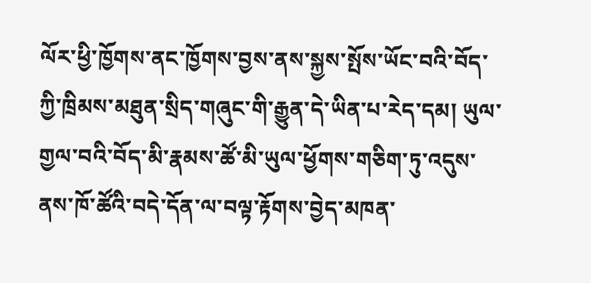ལོར་ཕྱི་ཁྱོགས་ནང་ཁྱོགས་བྱས་ནས་སྐྱས་སྤོས་ཡོང་བའི་བོད་ཀྱི་ཁྲིམས་མཐུན་སྲིད་གཞུང་གི་རྒྱུན་དེ་ཡིན་པ་རེད་དམ། ཡུལ་གྱལ་བའི་བོད་མི་རྣམས་ཚོ་མི་ཡུལ་ཕྱོགས་གཅིག་ཏུ་འདུས་ནས་ཁོ་ཚོའི་བདེ་དོན་ལ་བལྟ་རྟོགས་བྱེད་མཁན་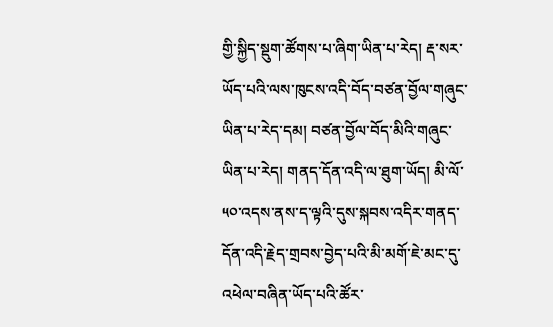གྱི་སྐྱིད་སྡུག་ཚོགས་པ་ཞིག་ཡིན་པ་རེད། རྡ་སར་ཡོད་པའི་ལས་ཁུངས་འདི་བོད་བཙན་བྱོལ་གཞུང་ཡིན་པ་རེད་དམ། བཙན་བྱོལ་བོད་མིའི་གཞུང་ཡིན་པ་རེད། གནད་དོན་འདི་ལ་ཐུག་ཡོད། མི་ལོ་༥༠་འདས་ནས་ད་ལྟའི་དུས་སྐབས་འདིར་གནད་དོན་འདི་རྗེད་གྲབས་བྱེད་པའི་མི་མགོ་ཇེ་མང་དུ་འཕེལ་བཞིན་ཡོད་པའི་ཚོར་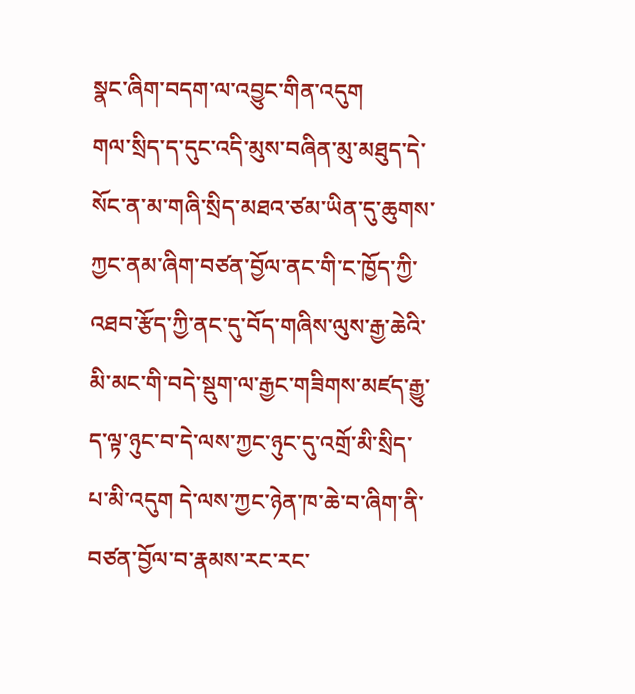སྣང་ཞིག་བདག་ལ་འབྱུང་གིན་འདུག
གལ་སྲིད་ད་དུང་འདི་མུས་བཞིན་མུ་མཐུད་དེ་སོང་ན་མ་གཞི་སྲིད་མཐའ་ཙམ་ཡིན་དུ་ཆུགས་ཀྱང་ནམ་ཞིག་བཙན་བྱོལ་ནང་གི་ང་ཁྱོད་ཀྱི་འཐབ་རྩོད་ཀྱི་ནང་དུ་བོད་གཞིས་ལུས་རྒྱ་ཆེའི་མི་མང་གི་བདེ་སྡུག་ལ་རྒྱང་གཟིགས་མཛད་རྒྱུ་ད་ལྟ་ཉུང་བ་དེ་ལས་ཀྱང་ཉུང་དུ་འགྲོ་མི་སྲིད་པ་མི་འདུག དེ་ལས་ཀྱང་ཉེན་ཁ་ཆེ་བ་ཞིག་ནི་བཙན་བྱོལ་བ་རྣམས་རང་རང་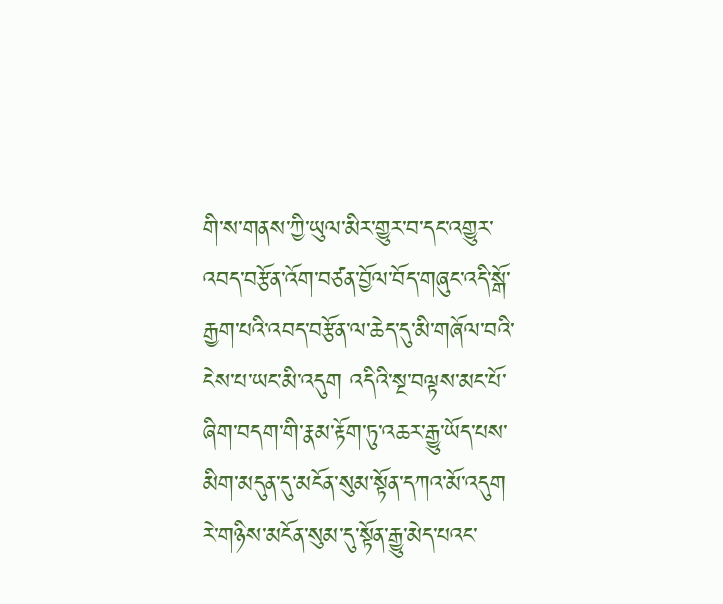གི་ས་གནས་ཀྱི་ཡུལ་མིར་གྱུར་བ་དང་འགྱུར་འབད་བརྩོན་འོག་བཙན་བྱོལ་བོད་གཞུང་འདི་སྒོ་རྒྱག་པའི་འབད་བརྩོན་ལ་ཆེད་དུ་མི་གཞོལ་བའི་ངེས་པ་ཡང་མི་འདུག འདིའི་སྔ་བལྟས་མང་པོ་ཞིག་བདག་གི་རྣམ་རྟོག་ཏུ་འཆར་རྒྱུ་ཡོད་པས་མིག་མདུན་དུ་མངོན་སུམ་སྟོན་དཀའ་མོ་འདུག རེ་གཉིས་མངོན་སུམ་དུ་སྟོན་རྒྱུ་མེད་པའང་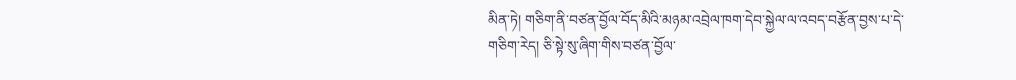མིན་ཏེ། གཅིག་ནི་བཙན་བྱོལ་བོད་མིའི་མཉམ་འབྲེལ་ཁག་དེབ་སྐྱེལ་ལ་འབད་བརྩོན་བྱས་པ་དེ་གཅིག་རེད། ཅི་སྟེ་སུ་ཞིག་གིས་བཙན་བྱོལ་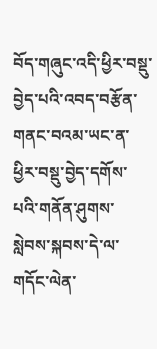བོད་གཞུང་འདི་ཕྱིར་བསྡུ་བྱེད་པའི་འབད་བརྩོན་གནང་བའམ་ཡང་ན་ཕྱིར་བསྡུ་བྱེད་དགོས་པའི་གནོན་ཤུགས་སླེབས་སྐབས་དེ་ལ་གདོང་ལེན་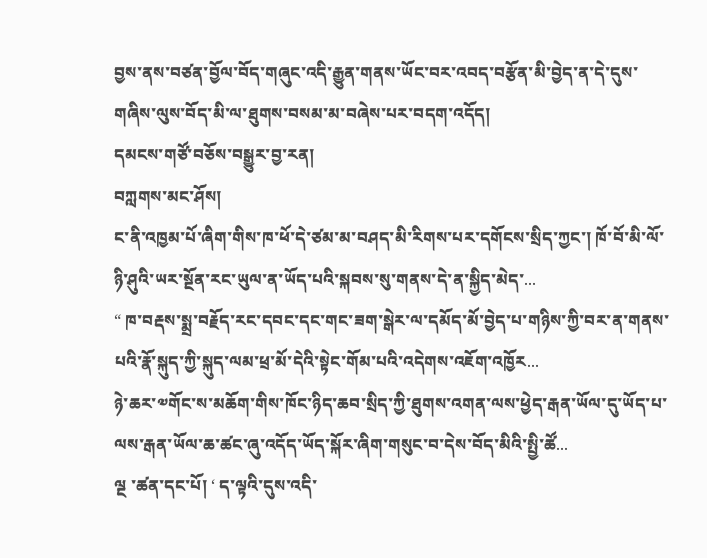བྱས་ནས་བཙན་བྱོལ་བོད་གཞུང་འདི་རྒྱུན་གནས་ཡོང་བར་འབད་བརྩོན་མི་བྱེད་ན་དེ་དུས་གཞིས་ལུས་བོད་མི་ལ་ཐུགས་བསམ་མ་བཞེས་པར་བདག་འདོད།
དམངས་གཙོ་བཅོས་བསྒྱུར་བྱ་རན།
བཀླགས་མང་ཤོས།
ང་ནི་འཁྱམ་པོ་ཞིག་གིས་ཁ་ཕོ་དེ་ཙམ་མ་བཤད་མི་རིགས་པར་དགོངས་སྲིད་ཀྱང་། ཁོ་བོ་མི་ལོ་ཉི་ཤུའི་ཡར་སྔོན་རང་ཡུལ་ན་ཡོད་པའི་སྐབས་སུ་གནས་དེ་ན་སྐྱིད་མེད་...
“ ཁ་བརྡས་སྨྲ་བརྗོད་རང་དབང་དང་གང་ཟག་སྒེར་ལ་དམོད་མོ་བྱེད་པ་གཉིས་ཀྱི་བར་ན་གནས་པའི་རྣོ་སྐུད་ཀྱི་སྐུད་ལམ་ཕྲ་མོ་དེའི་སྟེང་གོམ་པའི་འདེགས་འཇོག་འཁྱོར...
ཉེ་ཆར་༧གོང་ས་མཆོག་གིས་ཁོང་ཉིད་ཆབ་སྲིད་ཀྱི་ཐུགས་འགན་ལས་ཕྱེད་རྒན་ཡོལ་དུ་ཡོད་པ་ལས་རྒན་ཡོལ་ཆ་ཚང་ཞུ་འདོད་ཡོད་སྐོར་ཞིག་གསུང་བ་དེས་བོད་མིའི་སྤྱི་ཚོ...
ལྔ ་ཚན་དང་པོ། ‘ ད་ལྟའི་དུས་འདི་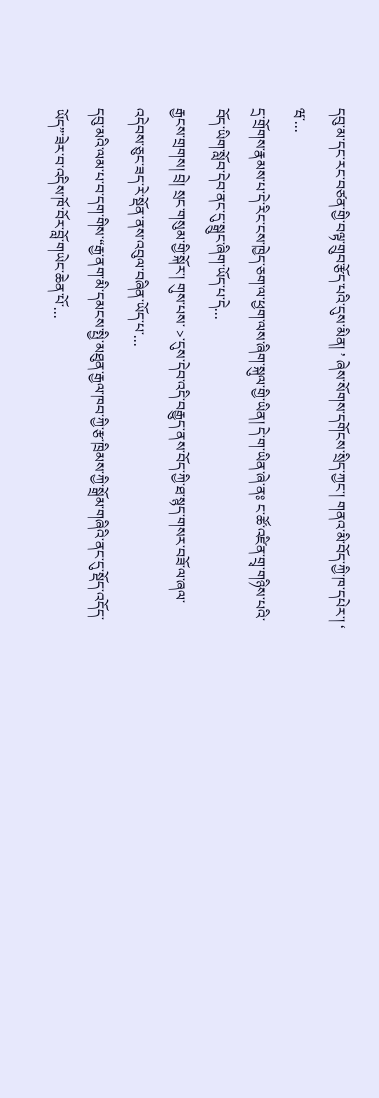དབུ་མ་དང་རང་བཙན་གྱི་བལྟ་གྲུབ་རྩོད་པའི་དུས་མིན། ’ ཞེས་སོགས་དགོངས་སྲིད་ཀྱང་། གནའ་མི་བོད་ཀྱི་ཁ་དཔེར་། ‘ ཝ་...
དྲ་གྲོགས་རྣམས་པ་དེ་རིང་ངས་ཁྱེད་ཅག་ལ་ཕྱག་ལས་ཞིག་སྐུལ་གྱི་ཡིན། དེ་ག་ཡིན་ཞེ་ནཿ ང་ཚོ་འཛིན་གྲྭ་གཉིས་པའི་བོད་ཡིག་སློབ་དེབ་ནང་དུ་སྒྲུང་ཞིག་ཡོད་པ་དེ...
རྒྱངས་གྲགས། བྲེ། སྲང་གསུམ་གྱི་སྐོར་། གུས་པས་ >་དུས་དེབ་འདི་བརྒྱུད་ནས་བོད་ཀྱི་ཐ་སྙད་གསར་བཟོ་ལ་ཞལ་འདེབས་ཅུང་ཟད་རེ་སྡོན་ནས་འབུལ་བཞིན་ཡོད་པ་...
དབུ་མའི་ལམ་པ་བ་དག་གིས་“རྒྱ་ནག་མི་དམངས་སྤྱི་མཐུན་རྒྱལ་ཁབ་ཀྱི་རྩ་ཁྲིམས་ཀྱི་སྒྲོམ་གཞིའི་ནང་དུ་སྡོད་འདོད་ཡོད”་ཟེར་བ་འདིས་ཁོ་བོར་བློ་གཡེང་ཆེན་པོ་...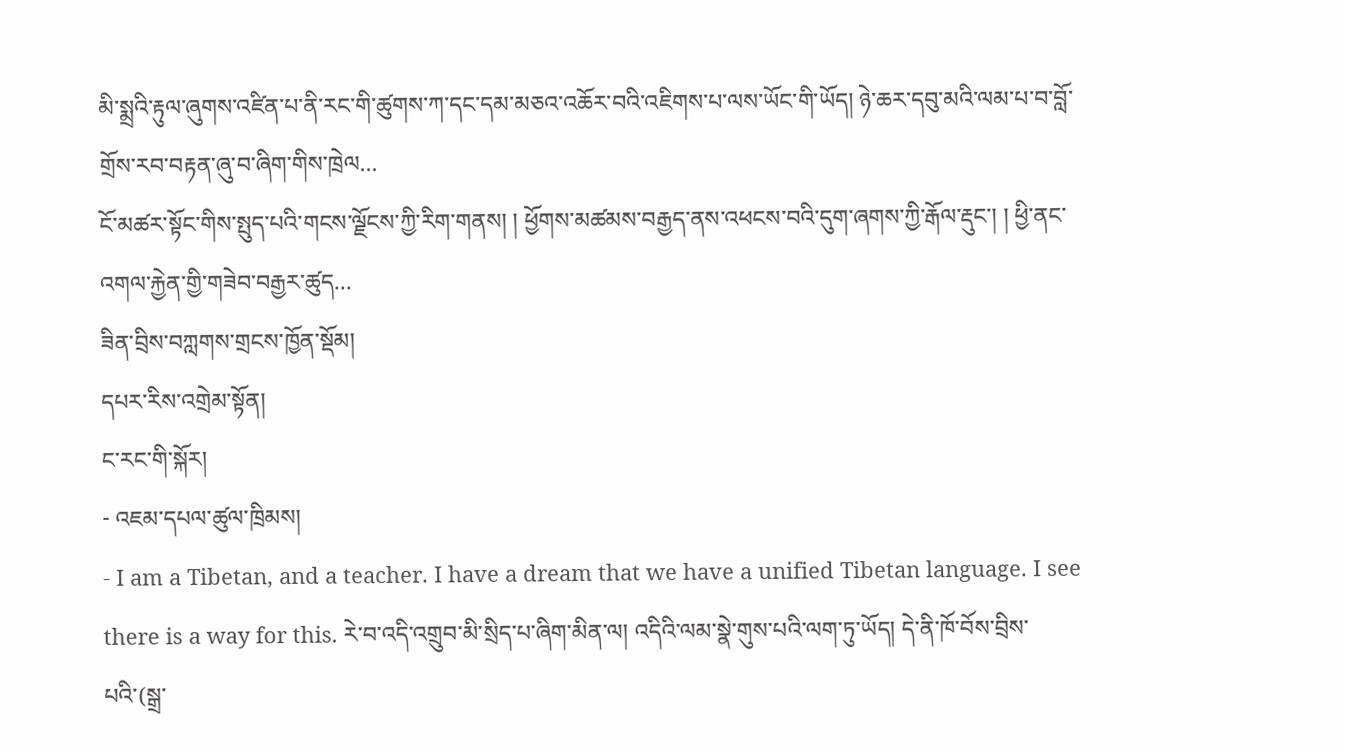མི་སྨྲའི་རྟུལ་ཞུགས་འཛིན་པ་ནི་རང་གི་ཚུགས་ཀ་དང་དམ་མཅའ་འཆོར་བའི་འཇིགས་པ་ལས་ཡོང་གི་ཡོད། ཉེ་ཆར་དབུ་མའི་ལམ་པ་བ་བློ་གྲོས་རབ་བརྟན་ཞུ་བ་ཞིག་གིས་ཁྲེལ...
ངོ་མཚར་སྟོང་གིས་སྤུད་པའི་གངས་ལྗོངས་ཀྱི་རིག་གནས། ། ཕྱོགས་མཚམས་བརྒྱད་ནས་འཕངས་བའི་དུག་ཞགས་ཀྱི་རྒོལ་རྡུང་། ། ཕྱི་ནང་འགལ་རྐྱེན་གྱི་གཟེབ་བརྒྱར་ཚུད...
ཟིན་བྲིས་བཀླགས་གྲངས་ཁྱོན་སྡོམ།
དཔར་རིས་འགྲེམ་སྟོན།
ང་རང་གི་སྐོར།
- འཇམ་དཔལ་ཚུལ་ཁྲིམས།
- I am a Tibetan, and a teacher. I have a dream that we have a unified Tibetan language. I see there is a way for this. རེ་བ་འདི་འགྲུབ་མི་སྲིད་པ་ཞིག་མིན་ལ། འདིའི་ལམ་སྣེ་གུས་པའི་ལག་ཏུ་ཡོད། དེ་ནི་ཁོ་བོས་བྲིས་པའི་(སྒྲ་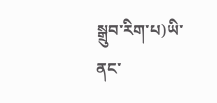སྒྲུབ་རིག་པ)ཡི་ནང་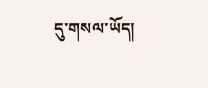དུ་གསལ་ཡོད།